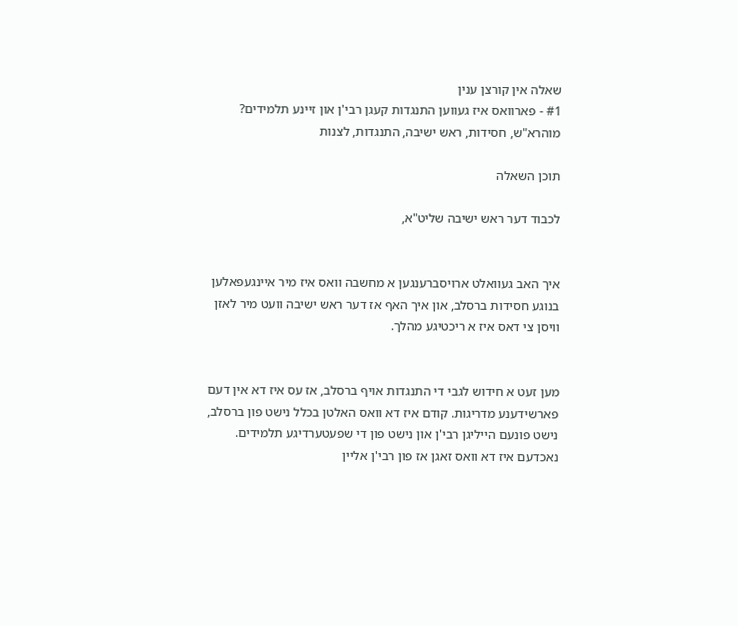שאלה אין קורצן ענין
#1 - פארוואס איז געווען התנגדות קעגן רבי'ן און זיינע תלמידים?
מוהרא"ש, חסידות, ראש ישיבה, התנגדות, לצנות

תוכן השאלה

לכבוד דער ראש ישיבה שליט"א,


איך האב געוואלט ארויסברענגען א מחשבה וואס איז מיר איינגעפאלען בנוגע חסידות ברסלב, און איך האף אז דער ראש ישיבה וועט מיר לאזן וויסן צי דאס איז א ריכטיגע מהלך.


מען זעט א חידוש לגבי די התנגדות אויף ברסלב, אז עס איז דא אין דעם פארשידענע מדריגות. קודם איז דא וואס האלטן בכלל נישט פון ברסלב, נישט פונעם הייליגן רבי'ן און נישט פון די שפעטערדיגע תלמידים. נאכדעם איז דא וואס זאגן אז פון רבי'ן אליין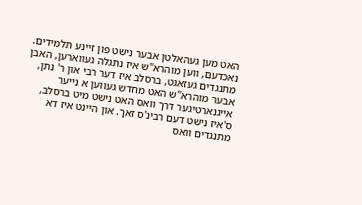האט מען געהאלטן אבער נישט פון זיינע תלמידים. נאכדעם, ווען מוהרא"ש איז נתגלה געווארען, האבן מתנגדים געזאגט, ברסלב איז דער רבי און ר' נתן, אבער מוהרא"ש האט מחדש געווען א נייער אייגנארטיגער דרך וואס האט נישט מיט ברסלב, ס'איז נישט דעם רבינ'ס זאך. און היינט איז דא מתנגדים וואס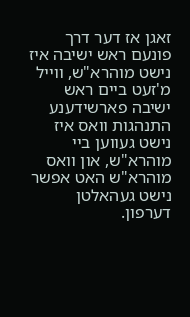זאגן אז דער דרך פונעם ראש ישיבה איז נישט מוהרא"ש, ווייל מ'זעט ביים ראש ישיבה פארשידענע התנהגות וואס איז נישט געווען ביי מוהרא"ש, און וואס מוהרא"ש האט אפשר נישט געהאלטן דערפון.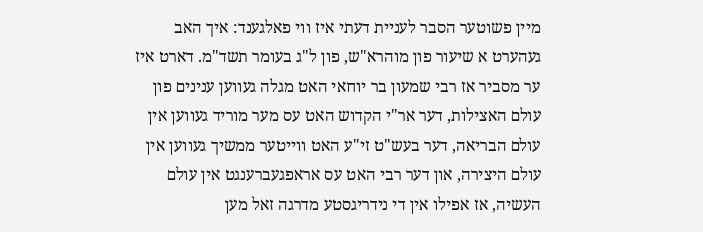מיין פשוטער הסבר לעניית דעתי איז ווי פאלגענד: איך האב געהערט א שיעור פון מוהרא"ש, פון ל"ג בעומר תשד"מ. דארט איז ער מסביר אז רבי שמעון בר יוחאי האט מגלה געווען ענינים פון עולם האצילות, דער אר"י הקדוש האט עס מער מוריד געווען אין עולם הבריאה, דער בעש"ט זי"ע האט ווייטער ממשיך געווען אין עולם היצירה, און דער רבי האט עס אראפגעברענגט אין עולם העשיה, אז אפילו אין די נידריגסטע מדרגה זאל מען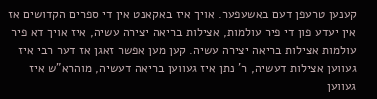קענען טרעפן דעם באשעפער. אויך איז באקאנט אין די ספרים הקדושים אז אין יעדע פון די פיר עולמות, אצילות בריאה יצירה עשיה, איז אויך דא פיר עולמות אצילות בריאה יצירה עשיה. קען מען אפשר זאגן אז דער רבי איז געווען אצילות דעשיה, ר' נתן איז געווען בריאה דעשיה, מוהרא"ש איז געווען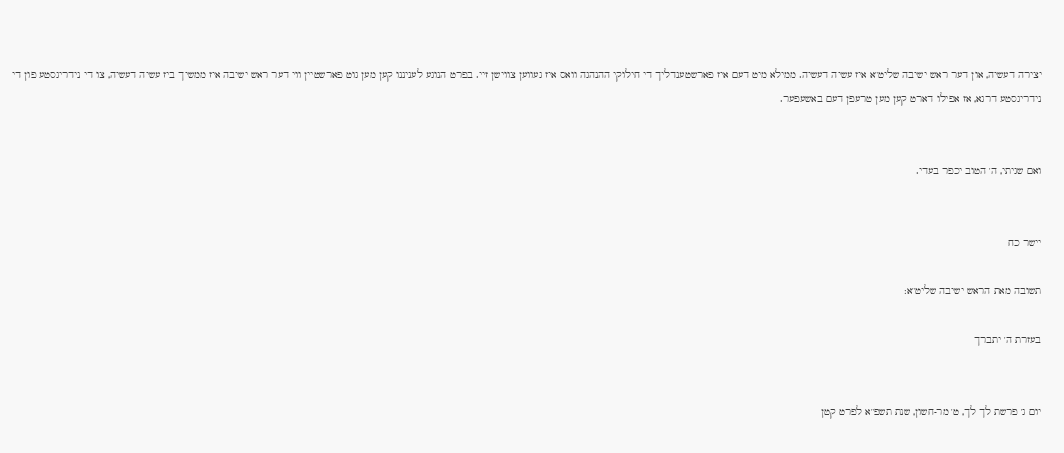יצירה דעשיה, און דער ראש ישיבה שליט"א איז עשיה דעשיה. ממילא מיט דעם איז פארשטענדליך די חילוקי ההנהגה וואס איז געווען צווישן זיי. בפרט הנוגע לעניננו קען מען גוט פארשטיין ווי דער ראש ישיבה איז ממשיך ביז עשיה דעשיה, צו די נידריגסטע פון די נידריגסטע דרגא, אז אפילו דארט קען מען טרעפן דעם באשעפער.


ואם שגיתי, ה' הטוב יכפר בעדי.


יישר כח

תשובה מאת הראש ישיבה שליט"א:

בעזרת ה' יתברך


יום ג' פרשת לך לך, ט' מר-חשון, שנת תשפ"א לפרט קטן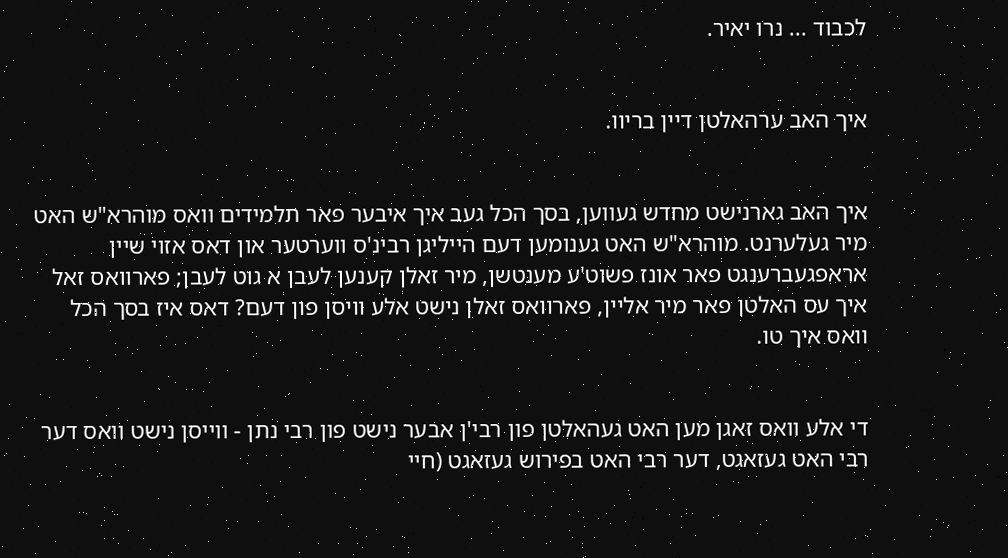לכבוד ... נרו יאיר.


איך האב ערהאלטן דיין בריוו.


איך האב גארנישט מחדש געווען, בסך הכל געב איך איבער פאר תלמידים וואס מוהרא"ש האט מיר געלערנט. מוהרא"ש האט גענומען דעם הייליגן רבינ'ס ווערטער און דאס אזוי שיין אראפגעברענגט פאר אונז פשוט'ע מענטשן, מיר זאלן קענען לעבן א גוט לעבן; פארוואס זאל איך עס האלטן פאר מיר אליין, פארוואס זאלן נישט אלע וויסן פון דעם? דאס איז בסך הכל וואס איך טו.


די אלע וואס זאגן מען האט געהאלטן פון רבי'ן אבער נישט פון רבי נתן - ווייסן נישט וואס דער רבי האט געזאגט, דער רבי האט בפירוש געזאגט (חיי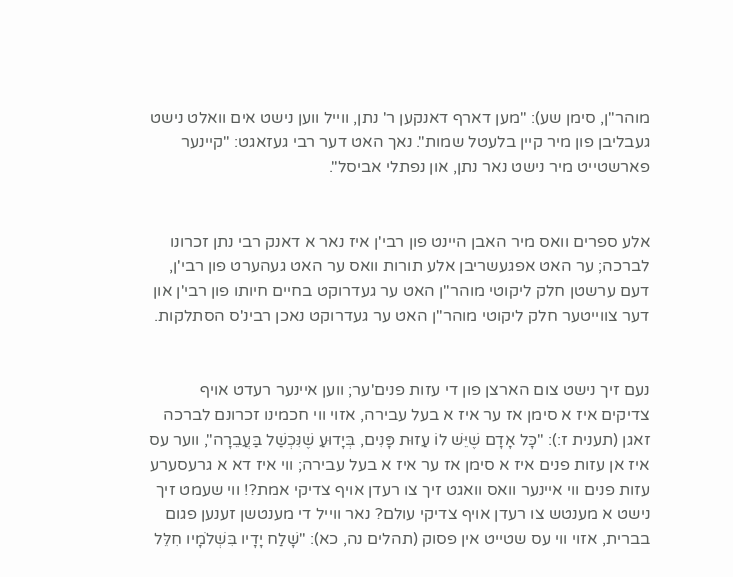מוהר"ן, סימן שע): "מען דארף דאנקען ר' נתן, ווייל ווען נישט אים וואלט נישט געבליבן פון מיר קיין בלעטל שמות". נאך האט דער רבי געזאגט: "קיינער פארשטייט מיר נישט נאר נתן, און נפתלי אביסל".


אלע ספרים וואס מיר האבן היינט פון רבי'ן איז נאר א דאנק רבי נתן זכרונו לברכה; ער האט אפגעשריבן אלע תורות וואס ער האט געהערט פון רבי'ן, דעם ערשטן חלק ליקוטי מוהר"ן האט ער געדרוקט בחיים חיותו פון רבי'ן און דער צווייטער חלק ליקוטי מוהר"ן האט ער געדרוקט נאכן רבינ'ס הסתלקות.


נעם זיך נישט צום הארצן פון די עזות פנים'ער; ווען איינער רעדט אויף צדיקים איז א סימן אז ער איז א בעל עבירה, אזוי ווי חכמינו זכרונם לברכה זאגן (תענית ז:): "כָּל אָדָם שֶׁיֵּשׁ לוֹ עַזוּת פָּנִים, בְּיָדוּעַ שֶׁנִּכְשַׁל בַּעֲבֵרָה", ווער עס איז אן עזות פנים איז א סימן אז ער איז א בעל עבירה; ווי איז דא א גרעסערע עזות פנים ווי איינער וואס וואגט זיך צו רעדן אויף צדיקי אמת?! ווי שעמט זיך נישט א מענטש צו רעדן אויף צדיקי עולם? נאר ווייל די מענטשן זענען פגום בברית, אזוי ווי עס שטייט אין פסוק (תהלים נה, כא): "שָׁלַח יָדָיו בִּשְׁלֹמָיו חִלֵּל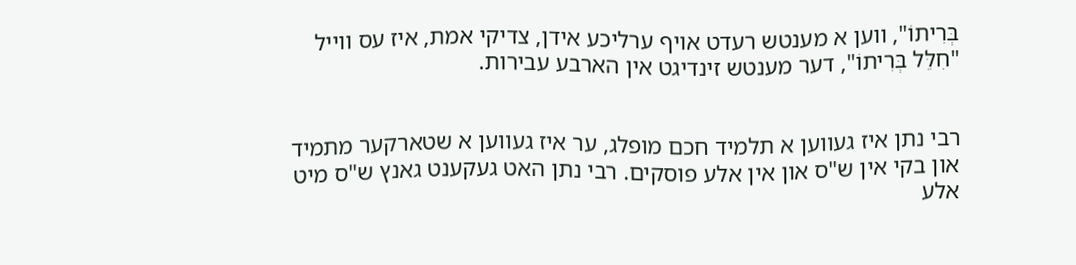בְּרִיתוֹ", ווען א מענטש רעדט אויף ערליכע אידן, צדיקי אמת, איז עס ווייל "חִלֵּל בְּרִיתוֹ", דער מענטש זינדיגט אין הארבע עבירות.


רבי נתן איז געווען א תלמיד חכם מופלג, ער איז געווען א שטארקער מתמיד און בקי אין ש"ס און אין אלע פוסקים. רבי נתן האט געקענט גאנץ ש"ס מיט אלע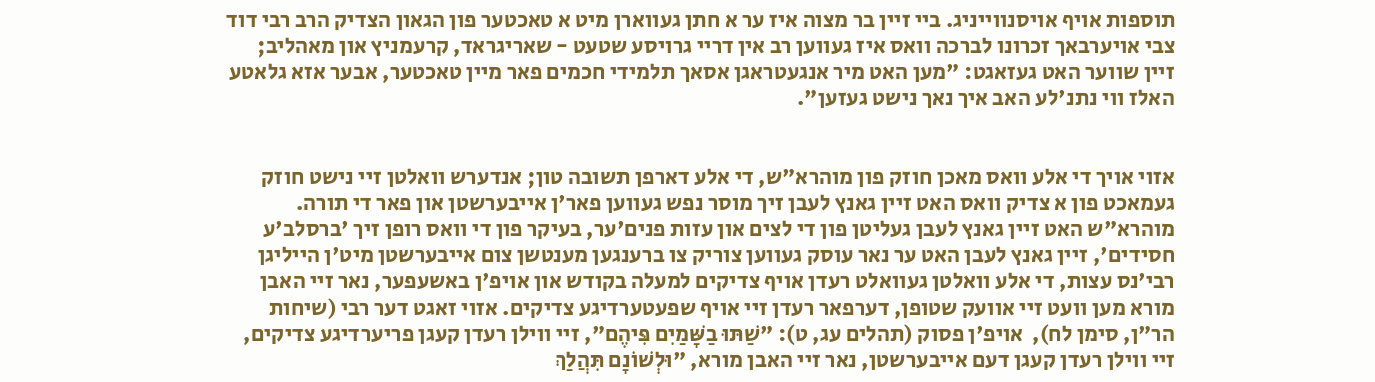תוספות אויף אויסנווייניג. ביי זיין בר מצוה איז ער א חתן געווארן מיט א טאכטער פון הגאון הצדיק הרב רבי דוד צבי אויערבאך זכרונו לברכה וואס איז געווען רב אין דריי גרויסע שטעט - שאריגראד, קרעמניץ און מאהליב; זיין שווער האט געזאגט: "מען האט מיר אנגעטראגן אסאך תלמידי חכמים פאר מיין טאכטער, אבער אזא גלאטע האלז ווי נתנ'לע האב איך נאך נישט געזען".


אזוי אויך די אלע וואס מאכן חוזק פון מוהרא"ש, די אלע דארפן תשובה טון; אנדערש וואלטן זיי נישט חוזק געמאכט פון א צדיק וואס האט זיין גאנץ לעבן זיך מוסר נפש געווען פאר'ן אייבערשטן און פאר די תורה. מוהרא"ש האט זיין גאנץ לעבן געליטן פון די לצים און עזות פנים'ער, בעיקר פון די וואס רופן זיך 'ברסלב'ע חסידים', זיין גאנץ לעבן האט ער נאר עוסק געווען צוריק צו ברענגען מענטשן צום אייבערשטן מיט'ן הייליגן רבי'נס עצות, די אלע וואלטן געוואלט רעדן אויף צדיקים למעלה בקודש און אויפ'ן באשעפער, נאר זיי האבן מורא מען וועט זיי אוועק שטופן, דערפאר רעדן זיי אויף שפעטערדיגע צדיקים. אזוי זאגט דער רבי (שיחות הר"ן, סימן לח),  אויפ'ן פסוק (תהלים עג, ט): "שַׁתּוּ בַשָּׁמַיִם פִּיהֶם", זיי ווילן רעדן קעגן פריערדיגע צדיקים, זיי ווילן רעדן קעגן דעם אייבערשטן, נאר זיי האבן מורא, "וּלְשׁוֹנָם תִּהֲלַךְ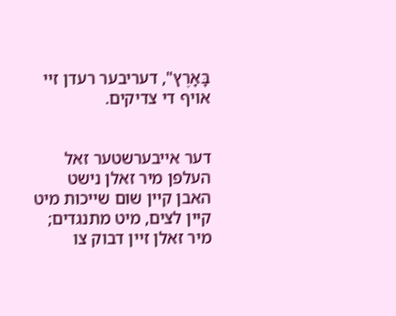בָּאָרֶץ", דעריבער רעדן זיי אויף די צדיקים.


דער אייבערשטער זאל העלפן מיר זאלן נישט האבן קיין שום שייכות מיט קיין לצים, מיט מתנגדים; מיר זאלן זיין דבוק צו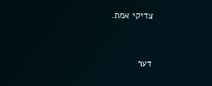צדיקי אמת.


דער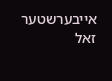אייבערשטער זאל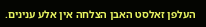העלפן זאלסט האבן הצלחה אין אלע ענינים.